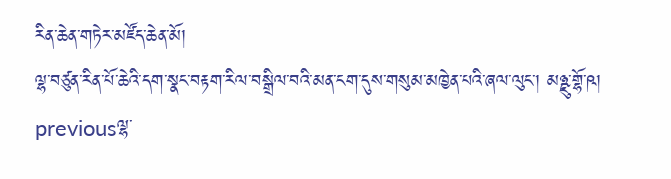རིན་ཆེན་གཏེར་མཛོད་ཆེན་མོ།
ལྷ་བཙུན་རིན་པོ་ཆེའི་དག་སྣང་བརྟག་རིལ་བསྒྲིལ་བའི་མན་ངག་དུས་གསུམ་མཁྱེན་པའི་ཞལ་ལུང་། མཉྫུ་གྷོ་ཥ།
previousལྷ་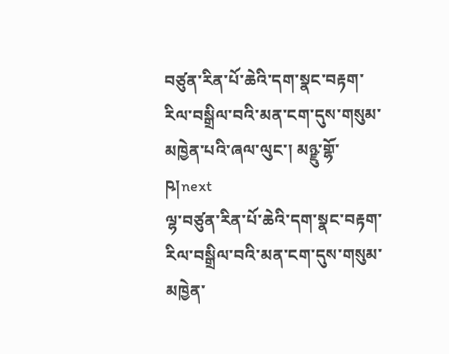བཙུན་རིན་པོ་ཆེའི་དག་སྣང་བརྟག་རིལ་བསྒྲིལ་བའི་མན་ངག་དུས་གསུམ་མཁྱེན་པའི་ཞལ་ལུང་། མཉྫུ་གྷོ་ཥ།next
ལྷ་བཙུན་རིན་པོ་ཆེའི་དག་སྣང་བརྟག་རིལ་བསྒྲིལ་བའི་མན་ངག་དུས་གསུམ་མཁྱེན་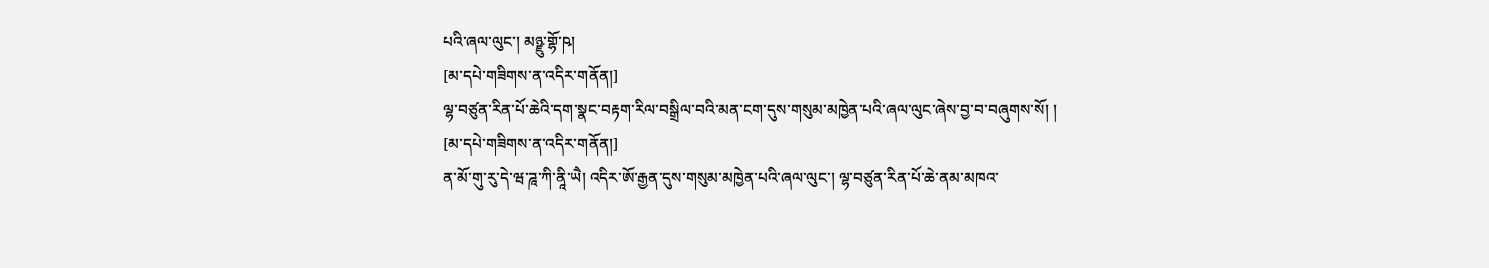པའི་ཞལ་ལུང་། མཉྫུ་གྷོ་ཥ།
[མ་དཔེ་གཟིགས་ན་འདིར་གནོན།]
ལྷ་བཙུན་རིན་པོ་ཆེའི་དག་སྣང་བརྟག་རིལ་བསྒྲིལ་བའི་མན་ངག་དུས་གསུམ་མཁྱེན་པའི་ཞལ་ལུང་ཞེས་བྱ་བ་བཞུགས་སོ། །
[མ་དཔེ་གཟིགས་ན་འདིར་གནོན།]
ན་མོ་གུ་རུ་དེ་ཝ་ཌཱ་ཀི་ནཱི་ཡཻ། འདིར་ཨོ་རྒྱན་དུས་གསུམ་མཁྱེན་པའི་ཞལ་ལུང་། ལྷ་བཙུན་རིན་པོ་ཆེ་ནམ་མཁའ་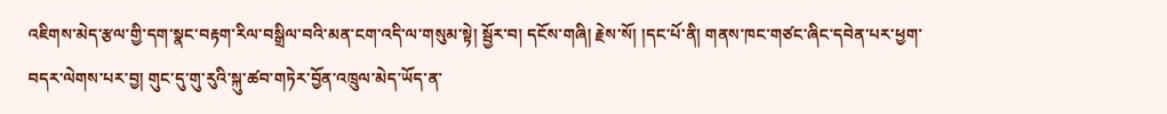འཇིགས་མེད་རྩལ་གྱི་དག་སྣང་བརྟག་རིལ་བསྒྲིལ་བའི་མན་ངག་འདི་ལ་གསུམ་སྟེ། སྦྱོར་བ། དངོས་གཞི། རྗེས་སོ། །དང་པོ་ནི། གནས་ཁང་གཙང་ཞིང་དབེན་པར་ཕྱག་བདར་ལེགས་པར་བྱ། གུང་དུ་གུ་རུའི་སྐུ་ཚབ་གཏེར་བྱོན་འཁྲུལ་མེད་ཡོད་ན་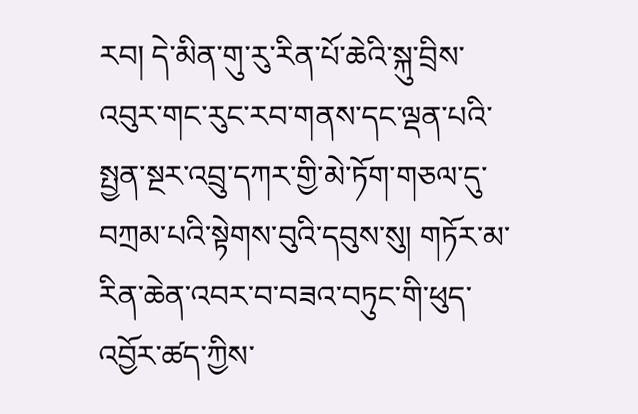རབ། དེ་མིན་གུ་རུ་རིན་པོ་ཆེའི་སྐུ་བྲིས་འབུར་གང་རུང་རབ་གནས་དང་ལྡན་པའི་སྤྱན་སྔར་འབྲུ་དཀར་གྱི་མེ་ཏོག་གཅལ་དུ་བཀྲམ་པའི་སྟེགས་བུའི་དབུས་སུ། གཏོར་མ་རིན་ཆེན་འབར་བ་བཟའ་བཏུང་གི་ཕུད་འབྱོར་ཚད་ཀྱིས་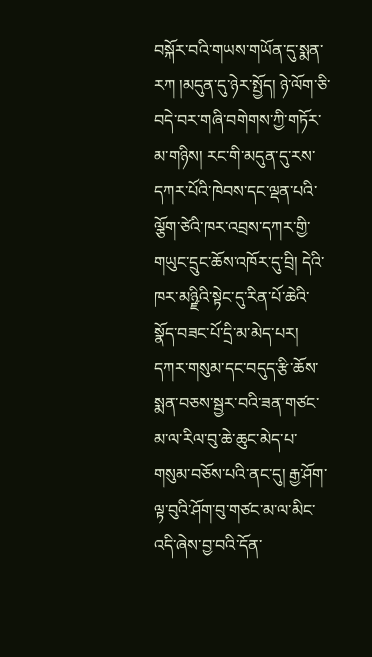བསྐོར་བའི་གཡས་གཡོན་དུ་སྨན་རཀ །མདུན་དུ་ཉེར་སྤྱོད། ཉེ་ལོག་ཅི་བདེ་བར་གཞི་བགེགས་ཀྱི་གཏོར་མ་གཉིས། རང་གི་མདུན་དུ་རས་དཀར་པོའི་ཁེབས་དང་ལྡན་པའི་ལྕོག་ཙེའི་ཁར་འབྲས་དཀར་གྱི་གཡུང་དྲུང་ཆོས་འཁོར་དུ་བྲི། དེའི་ཁར་མཉྫིའི་སྟེང་དུ་རིན་པོ་ཆེའི་སྣོད་བཟང་པོ་དྲི་མ་མེད་པར། དཀར་གསུམ་དང་བདུད་རྩི་ཆོས་སྨན་བཅས་སྦྱར་བའི་ཟན་གཙང་མ་ལ་རིལ་བུ་ཆེ་ཆུང་མེད་པ་གསུམ་བཅོས་པའི་ནང་དུ། རྒྱ་ཤོག་ལྟ་བུའི་ཤོག་བུ་གཙང་མ་ལ་མིང་འདི་ཞེས་བྱ་བའི་དོན་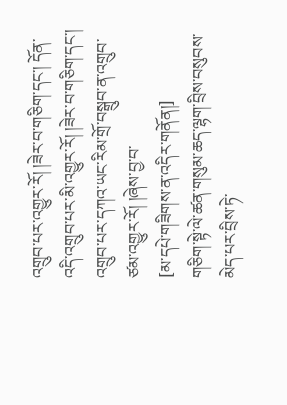འགྲུབ་པར་འགྱུར་རོ། །ཟེར་བ་གཅིག་དང་། དོན་འདི་འགྲུབ་པར་མི་འགྱུར་རོ། །ཟེར་བ་གཅིག་དང་། འགྲུབ་པར་དཀའ་ཡང་རིམ་གྲོ་བསྒྲུབ་ན་འགྲུབ་ཙམ་འགྱུར་རོ། །ཞེས་བྱ་བ་
[མ་དཔེ་གཟིགས་ན་འདིར་གནོན།]
གཅིག་སྟེ་ལེ་ཚན་གསུམ་ཆད་ལྷག་བྲིས་བསུབས་མེད་པར་བྲིས་ཏེ་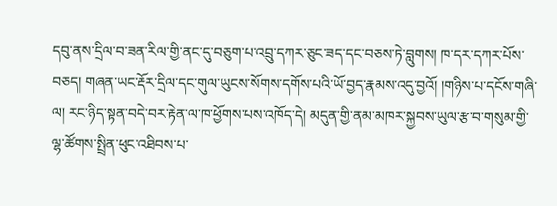དབུ་ནས་དྲིལ་བ་ཟན་རིལ་གྱི་ནང་དུ་བཅུག་པ་འབྲུ་དཀར་ཅུང་ཟད་དང་བཅས་ཏེ་བླུགས། ཁ་དར་དཀར་པོས་བཅད། གཞན་ཡང་རྡོར་དྲིལ་དང་གུལ་ཡུངས་སོགས་དགོས་པའི་ཡོ་བྱད་རྣམས་འདུ་བྱའོ། །གཉིས་པ་དངོས་གཞི་ལ། རང་ཉིད་སྟན་བདེ་བར་རྟེན་ལ་ཁ་ཕྱོགས་པས་འཁོད་དེ། མདུན་གྱི་ནམ་མཁར་སྐྱབས་ཡུལ་རྩ་བ་གསུམ་གྱི་ལྷ་ཚོགས་སྤྲིན་ཕུང་འཐིབས་པ་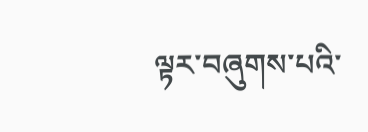ལྟར་བཞུགས་པའི་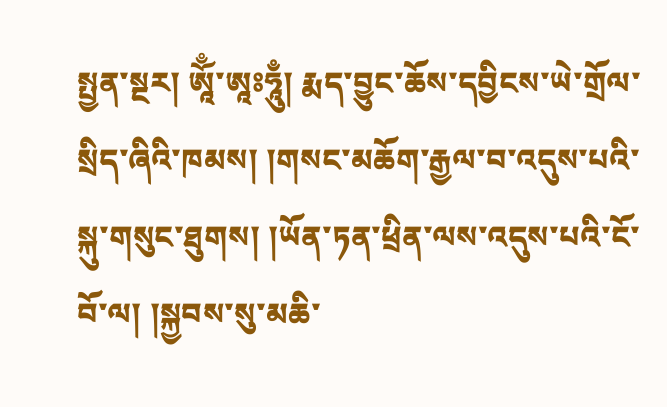སྤྱན་སྔར། ཨཱོྃ་ཨཱཿཧཱུྃ། རྨད་བྱུང་ཆོས་དབྱིངས་ཡེ་གྲོལ་སྲིད་ཞིའི་ཁམས། །གསང་མཆོག་རྒྱལ་བ་འདུས་པའི་སྐུ་གསུང་ཐུགས། །ཡོན་ཏན་ཕྲིན་ལས་འདུས་པའི་ངོ་བོ་ལ། །སྐྱབས་སུ་མཆི་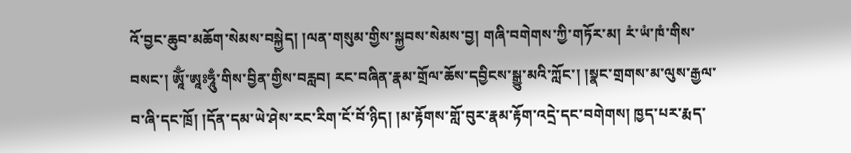འོ་བྱང་ཆུབ་མཆོག་སེམས་བསྐྱེད། །ལན་གསུམ་གྱིས་སྐྱབས་སེམས་བྱ། གཞི་བགེགས་ཀྱི་གཏོར་མ། རཾ་ཡཾ་ཁཾ་གིས་བསང་། ཨཱོྃ་ཨཱཿཧཱུྃ་གིས་བྱིན་གྱིས་བརླབ། རང་བཞིན་རྣམ་གྲོལ་ཆོས་དབྱིངས་སྒྱུ་མའི་ཀློང་། །སྣང་གྲགས་མ་ལུས་རྒྱལ་བ་ཞི་དང་ཁྲོ། །དོན་དམ་ཡེ་ཤེས་རང་རིག་ངོ་བོ་ཉིད། །མ་རྟོགས་གློ་བུར་རྣམ་རྟོག་འདྲེ་དང་བགེགས། ཁྱད་པར་རྨད་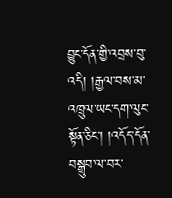བྱུང་དོན་གྱི་འབྲས་བུ་འདི། །རྒྱལ་བས་མ་འཁྲུལ་ཡང་དག་ལུང་སྟོན་ཅིང་། །འདོད་དོན་བསྒྲུབ་ལ་བར་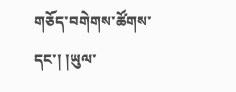གཅོད་བགེགས་ཚོགས་དང་། །ཡུལ་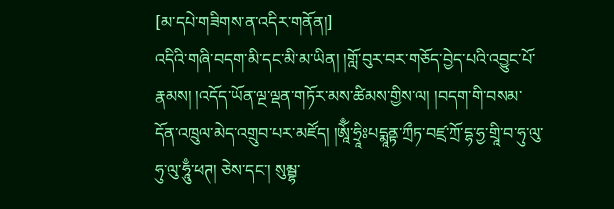[མ་དཔེ་གཟིགས་ན་འདིར་གནོན།]
འདིའི་གཞི་བདག་མི་དང་མི་མ་ཡིན། །གློ་བུར་བར་གཅོད་བྱེད་པའི་འབྱུང་པོ་རྣམས། །འདོད་ཡོན་ལྔ་ལྡན་གཏོར་མས་ཚིམས་གྱིས་ལ། །བདག་གི་བསམ་དོན་འཁྲུལ་མེད་འགྲུབ་པར་མཛོད། །ཨཱོྃ་ཧྲཱིཿཔདྨཱནྟ་ཀྲྀཏ་བཛྲ་ཀྲོ་དྷ་ཧྱ་གྲཱི་བ་ཧུ་ལུ་ཧུ་ལུ་ཧཱུྃ་ཕཊ། ཅེས་དང་། སུམྦྷ་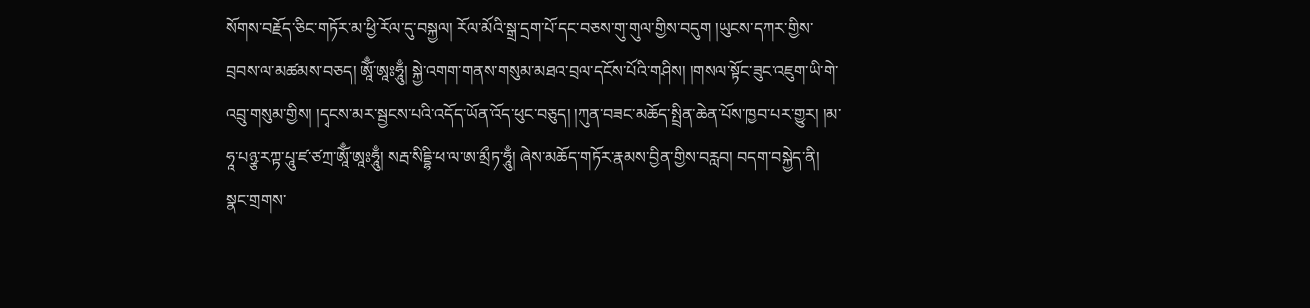སོགས་བརྗོད་ཅིང་གཏོར་མ་ཕྱི་རོལ་དུ་བསྐྱལ། རོལ་མོའི་སྒྲ་དྲག་པོ་དང་བཅས་གུ་གུལ་གྱིས་བདུག །ཡུངས་དཀར་གྱིས་བྲབས་ལ་མཚམས་བཅད། ཨཱོྃ་ཨཱཿཧཱུྃ། སྐྱེ་འགག་གནས་གསུམ་མཐའ་བྲལ་དངོས་པོའི་གཤིས། །གསལ་སྟོང་ཟུང་འཇུག་ཡི་གེ་འབྲུ་གསུམ་གྱིས། །དྭངས་མར་སྦྱངས་པའི་འདོད་ཡོན་འོད་ཕུང་བཅུད། །ཀུན་བཟང་མཆོད་སྤྲིན་ཆེན་པོས་ཁྱབ་པར་གྱུར། །མ་ཧཱ་པཉྩ་རཀྟ་པཱུ་ཛ་ཙཀྲ་ཨཱོྃ་ཨཱཿཧཱུྃ། སརྦ་སིདྡྷི་ཕ་ལ་ཨ་མྲྀཏ་ཧཱུྃ། ཞེས་མཆོད་གཏོར་རྣམས་བྱིན་གྱིས་བརླབ། བདག་བསྐྱེད་ནི། སྣང་གྲགས་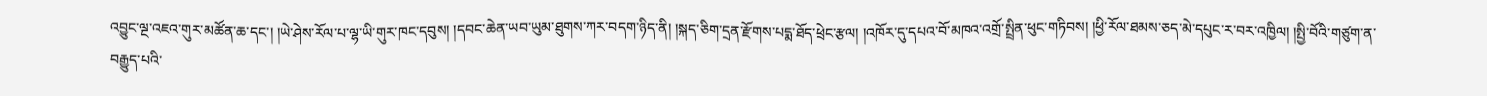འབྱུང་ལྔ་འཇའ་གུར་མཚོན་ཆ་དང་། །ཡེ་ཤེས་རོལ་པ་ལྷ་ཡི་གུར་ཁང་དབུས། །དབང་ཆེན་ཡབ་ཡུམ་ཐུགས་ཀར་བདག་ཉིད་ནི། །སྐད་ཅིག་དྲན་རྫོགས་པདྨ་ཐོད་ཕྲེང་རྩལ། །འཁོར་དུ་དཔའ་བོ་མཁའ་འགྲོ་སྤྲིན་ཕུང་གཏིབས། །ཕྱི་རོལ་ཐམས་ཅད་མེ་དཔུང་ར་བར་འཁྱིལ། །སྤྱི་བོའི་གཙུག་ན་བརྒྱུད་པའི་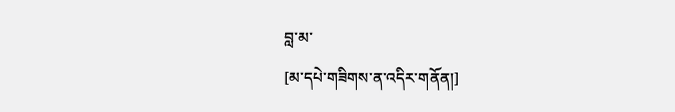བླ་མ་
[མ་དཔེ་གཟིགས་ན་འདིར་གནོན།]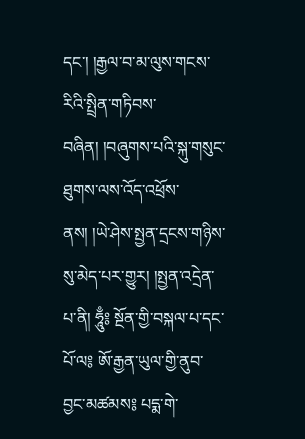དང་། །རྒྱལ་བ་མ་ལུས་གངས་རིའི་སྤྲིན་གཏིབས་བཞིན། །བཞུགས་པའི་སྐུ་གསུང་ཐུགས་ལས་འོད་འཕྲོས་ནས། །ཡེ་ཤེས་སྤྱན་དྲངས་གཉིས་སུ་མེད་པར་གྱུར། །སྤྱན་འདྲེན་པ་ནི། ཧཱུྃ༔ སྔོན་གྱི་བསྐལ་པ་དང་པོ་ལ༔ ཨོ་རྒྱན་ཡུལ་གྱི་ནུབ་བྱང་མཚམས༔ པདྨ་གེ་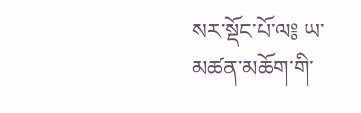སར་སྡོང་པོ་ལ༔ ཡ་མཚན་མཆོག་གི་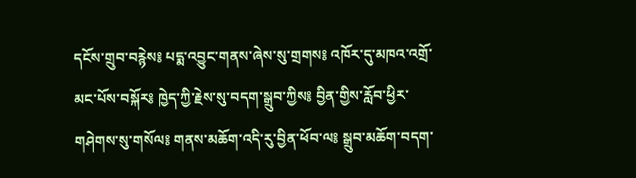དངོས་གྲུབ་བརྙེས༔ པདྨ་འབྱུང་གནས་ཞེས་སུ་གྲགས༔ འཁོར་དུ་མཁའ་འགྲོ་མང་པོས་བསྐོར༔ ཁྱེད་ཀྱི་རྗེས་སུ་བདག་སྒྲུབ་ཀྱིས༔ བྱིན་གྱིས་རློབ་ཕྱིར་གཤེགས་སུ་གསོལ༔ གནས་མཆོག་འདི་རུ་བྱིན་ཕོབ་ལ༔ སྒྲུབ་མཆོག་བདག་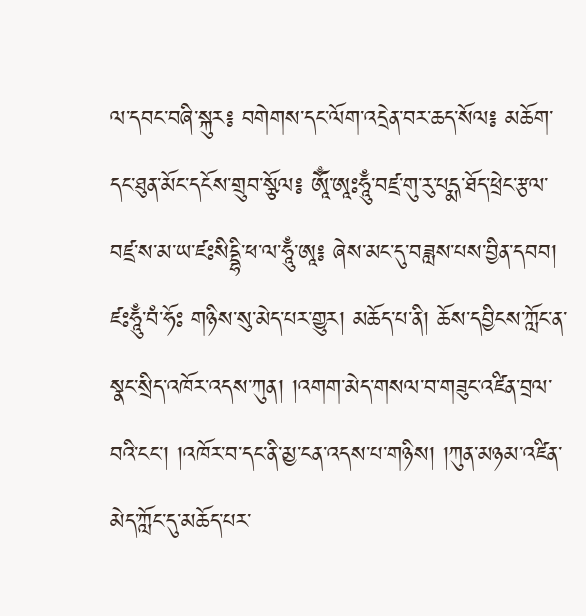ལ་དབང་བཞི་སྐུར༔ བགེགས་དང་ལོག་འདྲེན་བར་ཆད་སོལ༔ མཆོག་དང་ཐུན་མོང་དངོས་གྲུབ་སྩོལ༔ ཨཱོྃ་ཨཱཿཧཱུྃ་བཛྲ་གུ་རུ་པདྨ་ཐོད་ཕྲེང་རྩལ་བཛྲ་ས་མ་ཡ་ཛཿསིདྡྷི་ཕ་ལ་ཧཱུྃ་ཨཱ༔ ཞེས་མང་དུ་བཟླས་པས་བྱིན་དབབ། ཛཿཧཱུྃ་བཾ་ཧོཿ གཉིས་སུ་མེད་པར་གྱུར། མཆོད་པ་ནི། ཆོས་དབྱིངས་ཀློང་ན་སྣང་སྲིད་འཁོར་འདས་ཀུན། །འགག་མེད་གསལ་བ་གཟུང་འཛིན་བྲལ་བའི་ངང་། །འཁོར་བ་དང་ནི་མྱ་ངན་འདས་པ་གཉིས། །ཀུན་མཉམ་འཛིན་མེད་ཀློང་དུ་མཆོད་པར་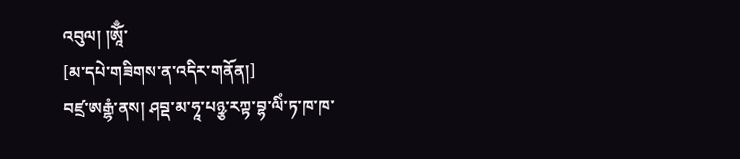འབུལ། །ཨཱོྃ་
[མ་དཔེ་གཟིགས་ན་འདིར་གནོན།]
བཛྲ་ཨརྒྷཾ་ནས། ཤབྡ་མ་ཧཱ་པཉྩ་རཀྟ་བྷ་ལིཾ་ཏ་ཁ་ཁ་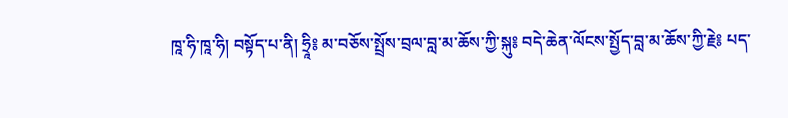ཁཱ་ཧི་ཁཱ་ཧི། བསྟོད་པ་ནི། ཧྲཱི༔ མ་བཅོས་སྤྲོས་བྲལ་བླ་མ་ཆོས་ཀྱི་སྐུ༔ བདེ་ཆེན་ལོངས་སྤྱོད་བླ་མ་ཆོས་ཀྱི་རྗེ༔ པད་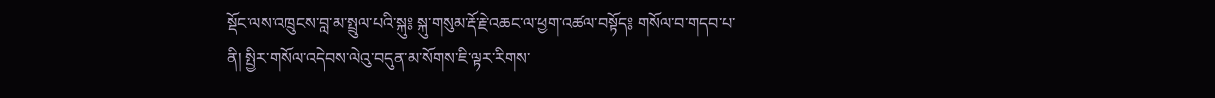སྡོང་ལས་འཁྲུངས་བླ་མ་སྤྲུལ་པའི་སྐུ༔ སྐུ་གསུམ་རྡོ་རྗེ་འཆང་ལ་ཕྱག་འཚལ་བསྟོད༔ གསོལ་བ་གདབ་པ་ནི། སྤྱིར་གསོལ་འདེབས་ལེའུ་བདུན་མ་སོགས་ཇི་ལྟར་རིགས་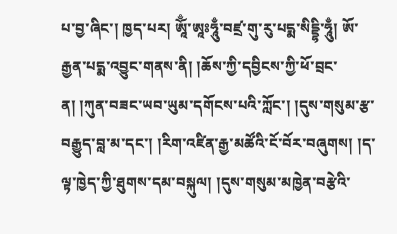པ་བྱ་ཞིང་། ཁྱད་པར། ཨཱོྃ་ཨཱཿཧཱུྃ་བཛྲ་གུ་རུ་པདྨ་སིདྡྷི་ཧཱུྃ། ཨོ་རྒྱན་པདྨ་འབྱུང་གནས་ནི། །ཆོས་ཀྱི་དབྱིངས་ཀྱི་ཕོ་བྲང་ན། །ཀུན་བཟང་ཡབ་ཡུམ་དགོངས་པའི་ཀློང་། །དུས་གསུམ་རྩ་བརྒྱུད་བླ་མ་དང་། །རིག་འཛིན་རྒྱ་མཚོའི་ངོ་བོར་བཞུགས། །ད་ལྟ་ཁྱེད་ཀྱི་ཐུགས་དམ་བསྐུལ། །དུས་གསུམ་མཁྱེན་བརྩེའི་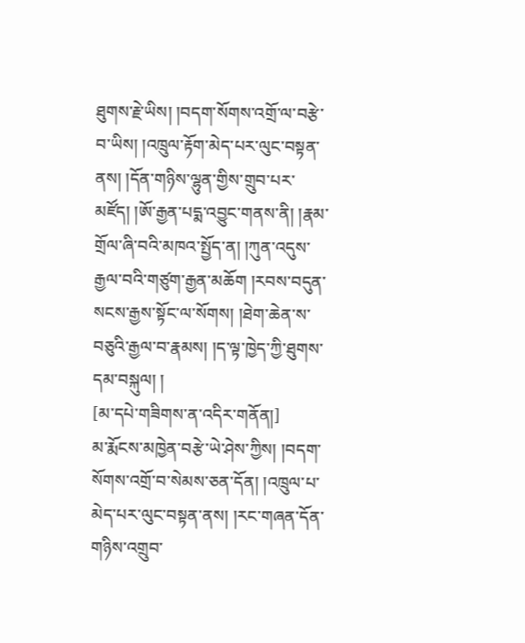ཐུགས་རྗེ་ཡིས། །བདག་སོགས་འགྲོ་ལ་བརྩེ་བ་ཡིས། །འཁྲུལ་རྟོག་མེད་པར་ལུང་བསྟན་ནས། །དོན་གཉིས་ལྷུན་གྱིས་གྲུབ་པར་མཛོད། །ཨོ་རྒྱན་པདྨ་འབྱུང་གནས་ནི། །རྣམ་གྲོལ་ཞི་བའི་མཁའ་སྤྱོད་ན། །ཀུན་འདུས་རྒྱལ་བའི་གཙུག་རྒྱན་མཆོག །རབས་བདུན་སངས་རྒྱས་སྟོང་ལ་སོགས། །ཐེག་ཆེན་ས་བཅུའི་རྒྱལ་བ་རྣམས། །ད་ལྟ་ཁྱེད་ཀྱི་ཐུགས་དམ་བསྐུལ། །
[མ་དཔེ་གཟིགས་ན་འདིར་གནོན།]
མ་རྨོངས་མཁྱེན་བརྩེ་ཡེ་ཤེས་ཀྱིས། །བདག་སོགས་འགྲོ་བ་སེམས་ཅན་དོན། །འཁྲུལ་པ་མེད་པར་ལུང་བསྟན་ནས། །རང་གཞན་དོན་གཉིས་འགྲུབ་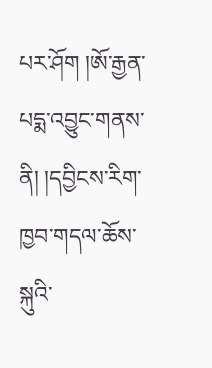པར་ཤོག །ཨོ་རྒྱན་པདྨ་འབྱུང་གནས་ནི། །དབྱིངས་རིག་ཁྱབ་གདལ་ཆོས་སྐུའི་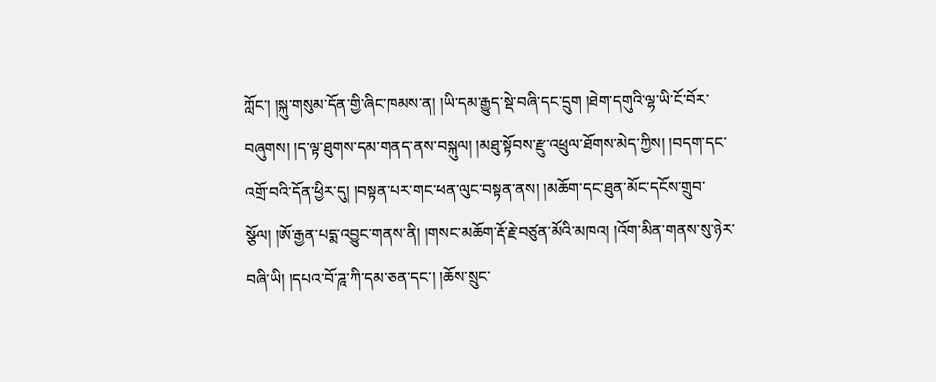ཀློང་། །སྐུ་གསུམ་དོན་གྱི་ཞིང་ཁམས་ན། །ཡི་དམ་རྒྱུད་སྡེ་བཞི་དང་དྲུག །ཐེག་དགུའི་ལྷ་ཡི་ངོ་བོར་བཞུགས། །ད་ལྟ་ཐུགས་དམ་གནད་ནས་བསྐུལ། །མཐུ་སྟོབས་རྫུ་འཕྲུལ་ཐོགས་མེད་ཀྱིས། །བདག་དང་འགྲོ་བའི་དོན་ཕྱིར་དུ། །བསྟན་པར་གང་ཕན་ལུང་བསྟན་ནས། །མཆོག་དང་ཐུན་མོང་དངོས་གྲུབ་སྩོལ། །ཨོ་རྒྱན་པདྨ་འབྱུང་གནས་ནི། །གསང་མཆོག་རྡོ་རྗེ་བཙུན་མོའི་མཁའ། །འོག་མིན་གནས་སུ་ཉེར་བཞི་ཡི། །དཔའ་བོ་ཌཱ་ཀི་དམ་ཅན་དང་། །ཆོས་སྲུང་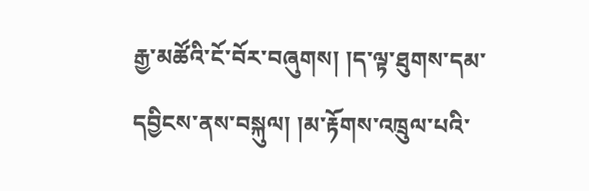རྒྱ་མཚོའི་ངོ་བོར་བཞུགས། །ད་ལྟ་ཐུགས་དམ་དབྱིངས་ནས་བསྐུལ། །མ་རྟོགས་འཁྲུལ་པའི་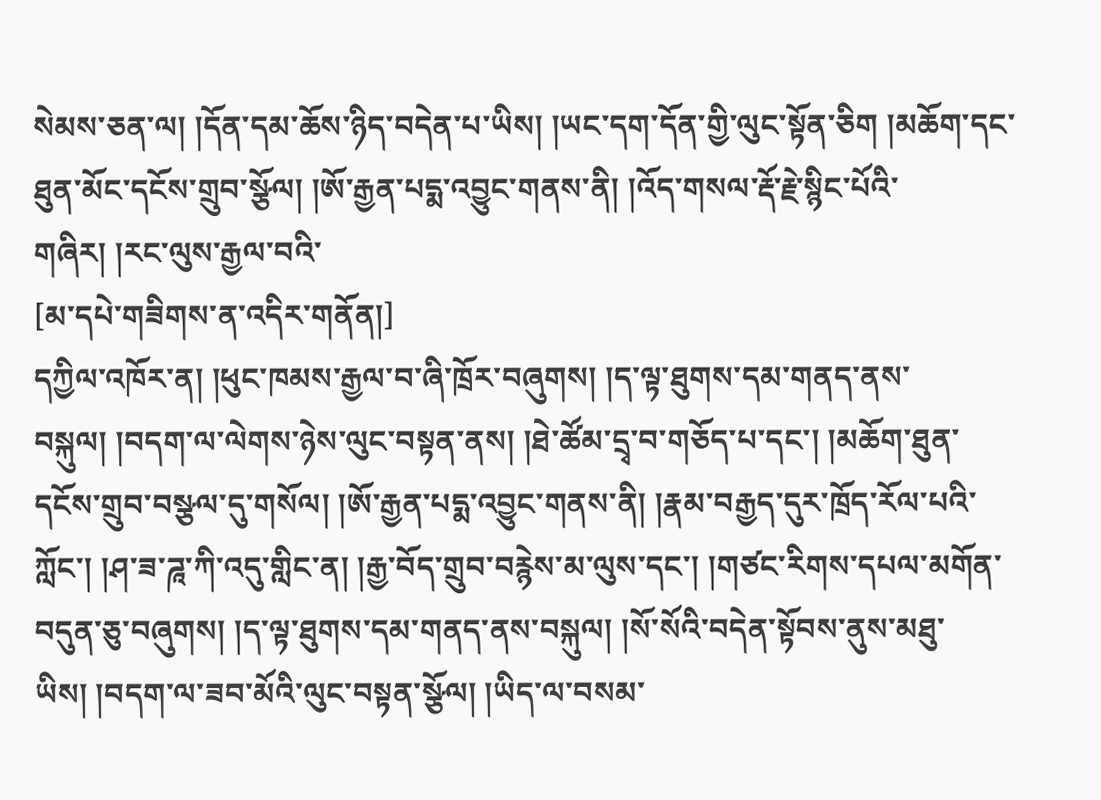སེམས་ཅན་ལ། །དོན་དམ་ཆོས་ཉིད་བདེན་པ་ཡིས། །ཡང་དག་དོན་གྱི་ལུང་སྟོན་ཅིག །མཆོག་དང་ཐུན་མོང་དངོས་གྲུབ་སྩོལ། །ཨོ་རྒྱན་པདྨ་འབྱུང་གནས་ནི། །འོད་གསལ་རྡོ་རྗེ་སྙིང་པོའི་གཞིར། །རང་ལུས་རྒྱལ་བའི་
[མ་དཔེ་གཟིགས་ན་འདིར་གནོན།]
དཀྱིལ་འཁོར་ན། །ཕུང་ཁམས་རྒྱལ་བ་ཞི་ཁྲོར་བཞུགས། །ད་ལྟ་ཐུགས་དམ་གནད་ནས་བསྐུལ། །བདག་ལ་ལེགས་ཉེས་ལུང་བསྟན་ནས། །ཐེ་ཚོམ་དྲྭ་བ་གཅོད་པ་དང་། །མཆོག་ཐུན་དངོས་གྲུབ་བསྩལ་དུ་གསོལ། །ཨོ་རྒྱན་པདྨ་འབྱུང་གནས་ནི། །རྣམ་བརྒྱད་དུར་ཁྲོད་རོལ་པའི་ཀློང་། །ཤ་ཟ་ཌཱ་ཀི་འདུ་གླིང་ན། །རྒྱ་བོད་གྲུབ་བརྙེས་མ་ལུས་དང་། །གཙང་རིགས་དཔལ་མགོན་བདུན་ཅུ་བཞུགས། །ད་ལྟ་ཐུགས་དམ་གནད་ནས་བསྐུལ། །སོ་སོའི་བདེན་སྟོབས་ནུས་མཐུ་ཡིས། །བདག་ལ་ཟབ་མོའི་ལུང་བསྟན་སྩོལ། །ཡིད་ལ་བསམ་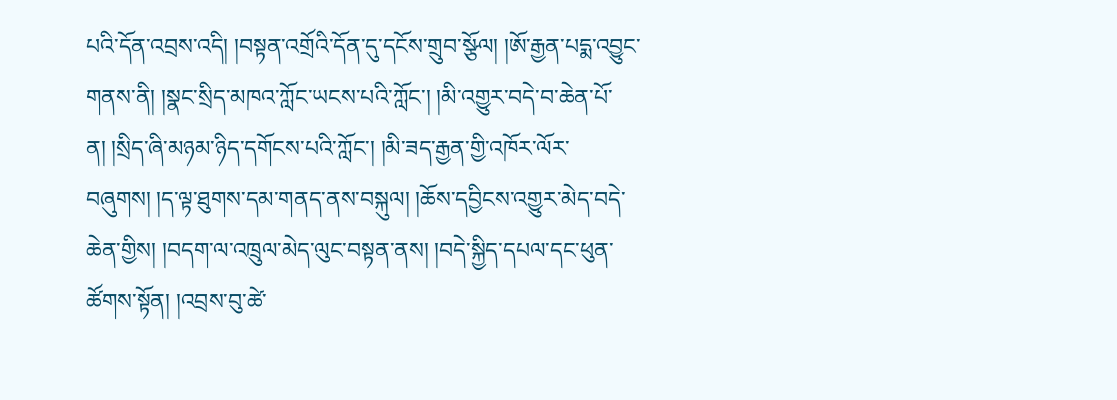པའི་དོན་འབྲས་འདི། །བསྟན་འགྲོའི་དོན་དུ་དངོས་གྲུབ་སྩོལ། །ཨོ་རྒྱན་པདྨ་འབྱུང་གནས་ནི། །སྣང་སྲིད་མཁའ་ཀློང་ཡངས་པའི་ཀློང་། །མི་འགྱུར་བདེ་བ་ཆེན་པོ་ན། །སྲིད་ཞི་མཉམ་ཉིད་དགོངས་པའི་ཀློང་། །མི་ཟད་རྒྱན་གྱི་འཁོར་ལོར་བཞུགས། །ད་ལྟ་ཐུགས་དམ་གནད་ནས་བསྐུལ། །ཆོས་དབྱིངས་འགྱུར་མེད་བདེ་ཆེན་གྱིས། །བདག་ལ་འཁྲུལ་མེད་ལུང་བསྟན་ནས། །བདེ་སྐྱིད་དཔལ་དང་ཕུན་ཚོགས་སྟོན། །འབྲས་བུ་ཚེ་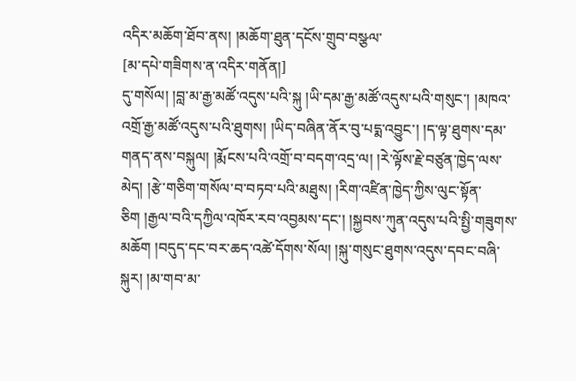འདིར་མཆོག་ཐོབ་ནས། །མཆོག་ཐུན་དངོས་གྲུབ་བསྩལ་
[མ་དཔེ་གཟིགས་ན་འདིར་གནོན།]
དུ་གསོལ། །བླ་མ་རྒྱ་མཚོ་འདུས་པའི་སྐུ །ཡི་དམ་རྒྱ་མཚོ་འདུས་པའི་གསུང་། །མཁའ་འགྲོ་རྒྱ་མཚོ་འདུས་པའི་ཐུགས། །ཡིད་བཞིན་ནོར་བུ་པདྨ་འབྱུང་། །ད་ལྟ་ཐུགས་དམ་གནད་ནས་བསྐུལ། །རྨོངས་པའི་འགྲོ་བ་བདག་འདྲ་ལ། །རེ་ལྟོས་རྗེ་བཙུན་ཁྱེད་ལས་མེད། །རྩེ་གཅིག་གསོལ་བ་བཏབ་པའི་མཐུས། །རིག་འཛིན་ཁྱེད་ཀྱིས་ལུང་སྟོན་ཅིག །རྒྱལ་བའི་དཀྱིལ་འཁོར་རབ་འབྱམས་དང་། །སྐྱབས་ཀུན་འདུས་པའི་སྤྱི་གཟུགས་མཆོག །བདུད་དང་བར་ཆད་འཚེ་དོགས་སོལ། །སྐུ་གསུང་ཐུགས་འདུས་དབང་བཞི་སྐུར། །མ་གབ་མ་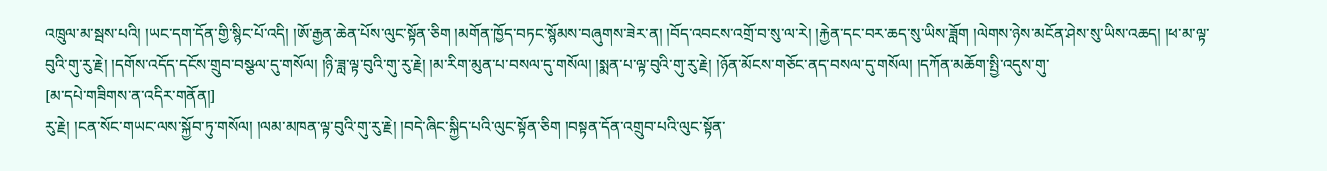འཁྲུལ་མ་སྦས་པའི། །ཡང་དག་དོན་གྱི་སྙིང་པོ་འདི། །ཨོ་རྒྱན་ཆེན་པོས་ལུང་སྟོན་ཅིག །མགོན་ཁྱོད་བཏང་སྙོམས་བཞུགས་ཟེར་ན། །བོད་འབངས་འགྲོ་བ་སུ་ལ་རེ། །རྐྱེན་དང་བར་ཆད་སུ་ཡིས་ཟློག །ལེགས་ཉེས་མངོན་ཤེས་སུ་ཡིས་འཆད། །ཕ་མ་ལྟ་བུའི་གུ་རུ་རྗེ། །དགོས་འདོད་དངོས་གྲུབ་བསྩལ་དུ་གསོལ། །ཉི་ཟླ་ལྟ་བུའི་གུ་རུ་རྗེ། །མ་རིག་མུན་པ་བསལ་དུ་གསོལ། །སྨན་པ་ལྟ་བུའི་གུ་རུ་རྗེ། །ཉོན་མོངས་གཅོང་ནད་བསལ་དུ་གསོལ། །དཀོན་མཆོག་སྤྱི་འདུས་གུ་
[མ་དཔེ་གཟིགས་ན་འདིར་གནོན།]
རུ་རྗེ། །ངན་སོང་གཡང་ལས་སྐྱོབ་ཏུ་གསོལ། །ལམ་མཁན་ལྟ་བུའི་གུ་རུ་རྗེ། །བདེ་ཞིང་སྐྱིད་པའི་ལུང་སྟོན་ཅིག །བསྟན་དོན་འགྲུབ་པའི་ལུང་སྟོན་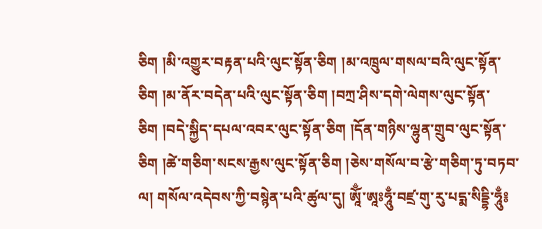ཅིག །མི་འགྱུར་བརྟན་པའི་ལུང་སྟོན་ཅིག །མ་འཁྲུལ་གསལ་བའི་ལུང་སྟོན་ཅིག །མ་ནོར་བདེན་པའི་ལུང་སྟོན་ཅིག །བཀྲ་ཤིས་དགེ་ལེགས་ལུང་སྟོན་ཅིག །བདེ་སྐྱིད་དཔལ་འབར་ལུང་སྟོན་ཅིག །དོན་གཉིས་ལྷུན་གྲུབ་ལུང་སྟོན་ཅིག །ཚེ་གཅིག་སངས་རྒྱས་ལུང་སྟོན་ཅིག །ཅེས་གསོལ་བ་རྩེ་གཅིག་ཏུ་བཏབ་ལ། གསོལ་འདེབས་ཀྱི་བསྙེན་པའི་ཚུལ་དུ། ཨཱོྃ་ཨཱཿཧཱུྃ་བཛྲ་གུ་རུ་པདྨ་སིདྡྷི་ཧཱུྃ༔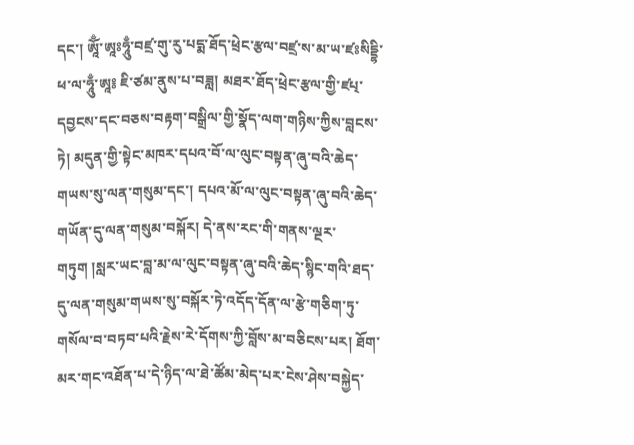དང་། ཨཱོྃ་ཨཱཿཧཱུྃ་བཛྲ་གུ་རུ་པདྨ་ཐོད་ཕྲེང་རྩལ་བཛྲ་ས་མ་ཡ་ཛཿསིདྡྷི་ཕ་ལ་ཧཱུྃ་ཨཱ༔ ཇི་ཙམ་ནུས་པ་བཟླ། མཐར་ཐོད་ཕྲེང་རྩལ་གྱི་ཛཔ྄་དབྱངས་དང་བཅས་བརྟག་བསྒྲིལ་གྱི་སྣོད་ལག་གཉིས་ཀྱིས་བླངས་ཏེ། མདུན་གྱི་སྟེང་མཁར་དཔའ་བོ་ལ་ལུང་བསྟན་ཞུ་བའི་ཆེད་གཡས་སུ་ལན་གསུམ་དང་། དཔའ་མོ་ལ་ལུང་བསྟན་ཞུ་བའི་ཆེད་གཡོན་དུ་ལན་གསུམ་བསྐོར། དེ་ནས་རང་གི་གནས་ལྔར་གཏུག །སླར་ཡང་བླ་མ་ལ་ལུང་བསྟན་ཞུ་བའི་ཆེད་སྙིང་གའི་ཐད་དུ་ལན་གསུམ་གཡས་སུ་བསྐོར་ཏེ་འདོད་དོན་ལ་རྩེ་གཅིག་ཏུ་གསོལ་བ་བཏབ་པའི་རྗེས་རེ་དོགས་ཀྱི་བློས་མ་བཅིངས་པར། ཐོག་མར་གང་འཐོན་པ་དེ་ཉིད་ལ་ཐེ་ཚོམ་མེད་པར་ངེས་ཤེས་བསྐྱེད་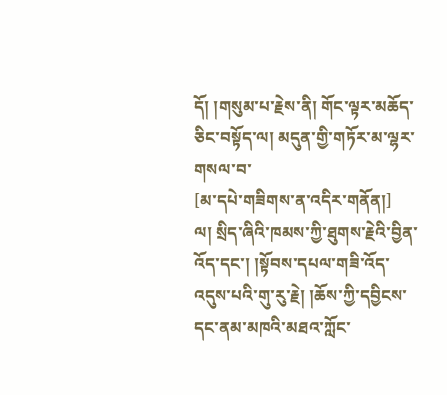དོ། །གསུམ་པ་རྗེས་ནི། གོང་ལྟར་མཆོད་ཅིང་བསྟོད་ལ། མདུན་གྱི་གཏོར་མ་ལྷར་གསལ་བ་
[མ་དཔེ་གཟིགས་ན་འདིར་གནོན།]
ལ། སྲིད་ཞིའི་ཁམས་ཀྱི་ཐུགས་རྗེའི་བྱིན་འོད་དང་། །སྟོབས་དཔལ་གཟི་འོད་འདུས་པའི་གུ་རུ་རྗེ། །ཆོས་ཀྱི་དབྱིངས་དང་ནམ་མཁའི་མཐའ་ཀློང་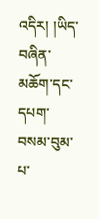འདིར། །ཡིད་བཞིན་མཆོག་དང་དཔག་བསམ་བུམ་པ་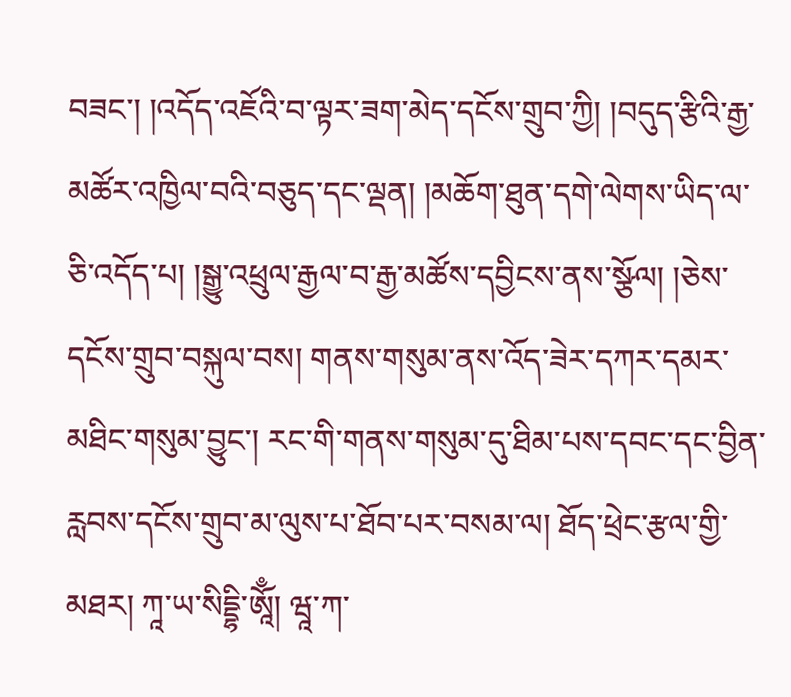བཟང་། །འདོད་འཇོའི་བ་ལྟར་ཟག་མེད་དངོས་གྲུབ་ཀྱི། །བདུད་རྩིའི་རྒྱ་མཚོར་འཁྱིལ་བའི་བཅུད་དང་ལྡན། །མཆོག་ཐུན་དགེ་ལེགས་ཡིད་ལ་ཅི་འདོད་པ། །སྒྱུ་འཕྲུལ་རྒྱལ་བ་རྒྱ་མཚོས་དབྱིངས་ནས་སྩོལ། །ཅེས་དངོས་གྲུབ་བསྐུལ་བས། གནས་གསུམ་ནས་འོད་ཟེར་དཀར་དམར་མཐིང་གསུམ་བྱུང་། རང་གི་གནས་གསུམ་དུ་ཐིམ་པས་དབང་དང་བྱིན་རླབས་དངོས་གྲུབ་མ་ལུས་པ་ཐོབ་པར་བསམ་ལ། ཐོད་ཕྲེང་རྩལ་གྱི་མཐར། ཀཱ་ཡ་སིདྡྷི་ཨཱོྃ། ཝཱ་ཀ་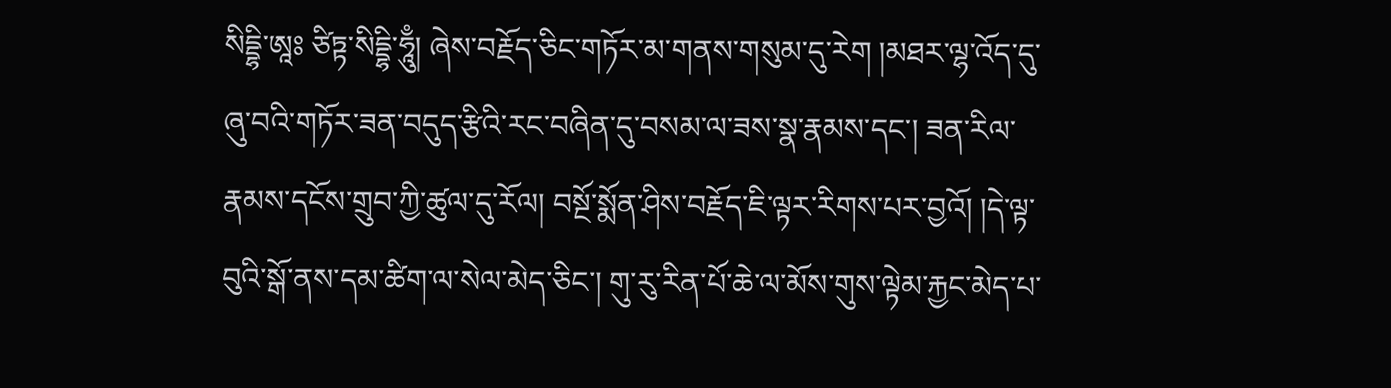སིདྡྷི་ཨཱཿ ཙིཏྟ་སིདྡྷི་ཧཱུྃ། ཞེས་བརྗོད་ཅིང་གཏོར་མ་གནས་གསུམ་དུ་རེག །མཐར་ལྷ་འོད་དུ་ཞུ་བའི་གཏོར་ཟན་བདུད་རྩིའི་རང་བཞིན་དུ་བསམ་ལ་ཟས་སྣ་རྣམས་དང་། ཟན་རིལ་རྣམས་དངོས་གྲུབ་ཀྱི་ཚུལ་དུ་རོལ། བསྔོ་སྨོན་ཤིས་བརྗོད་ཇི་ལྟར་རིགས་པར་བྱའོ། །དེ་ལྟ་བུའི་སྒོ་ནས་དམ་ཚིག་ལ་སེལ་མེད་ཅིང་། གུ་རུ་རིན་པོ་ཆེ་ལ་མོས་གུས་ལྟེམ་རྐྱང་མེད་པ་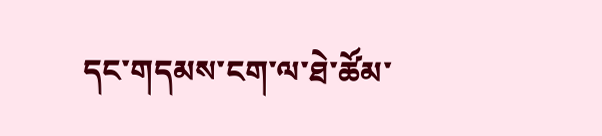དང་གདམས་ངག་ལ་ཐེ་ཚོམ་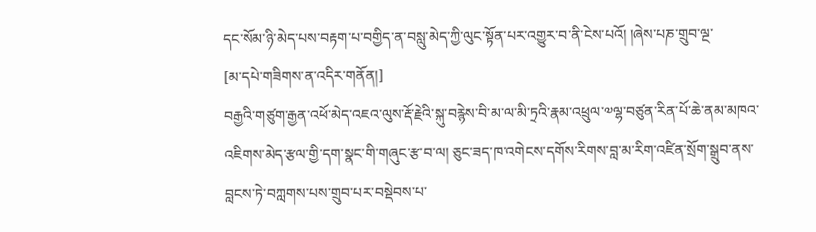དང་སོམ་ཉི་མེད་པས་བརྟག་པ་བགྱིད་ན་བསླུ་མེད་ཀྱི་ལུང་སྟོན་པར་འགྱུར་བ་ནི་ངེས་པའོ། །ཞེས་པཎ་གྲུབ་ལྔ་
[མ་དཔེ་གཟིགས་ན་འདིར་གནོན།]
བརྒྱའི་གཙུག་རྒྱན་འཕོ་མེད་འཇའ་ལུས་རྡོ་རྗེའི་སྐུ་བརྙེས་བི་མ་ལ་མི་ཏྲའི་རྣམ་འཕྲུལ་༧ལྷ་བཙུན་རིན་པོ་ཆེ་ནམ་མཁའ་འཇིགས་མེད་རྩལ་གྱི་དག་སྣང་གི་གཞུང་རྩ་བ་ལ། ཅུང་ཟད་ཁ་འགེངས་དགོས་རིགས་བླ་མ་རིག་འཛིན་སྲོག་སྒྲུབ་ནས་བླངས་ཏེ་བཀླགས་པས་གྲུབ་པར་བསྡེབས་པ་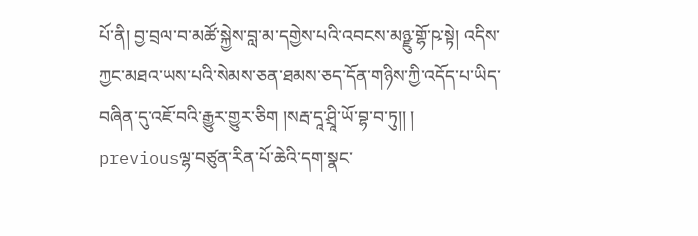པོ་ནི། བྱ་བྲལ་བ་མཚོ་སྐྱེས་བླ་མ་དགྱེས་པའི་འབངས་མཉྫུ་གྷོ་ཥ་སྟེ། འདིས་ཀྱང་མཐའ་ཡས་པའི་སེམས་ཅན་ཐམས་ཅད་དོན་གཉིས་ཀྱི་འདོད་པ་ཡིད་བཞིན་དུ་འཇོ་བའི་རྒྱུར་གྱུར་ཅིག །སརྦ་དཱ་ཤྲཱི་ཡོ་བྷ་བ་ཏུ།། །
previousལྷ་བཙུན་རིན་པོ་ཆེའི་དག་སྣང་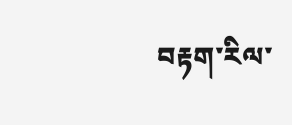བརྟག་རིལ་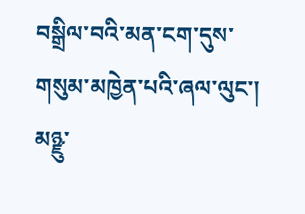བསྒྲིལ་བའི་མན་ངག་དུས་གསུམ་མཁྱེན་པའི་ཞལ་ལུང་། མཉྫུ་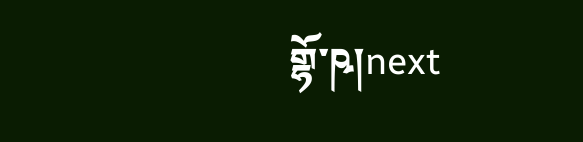གྷོ་ཥ།next